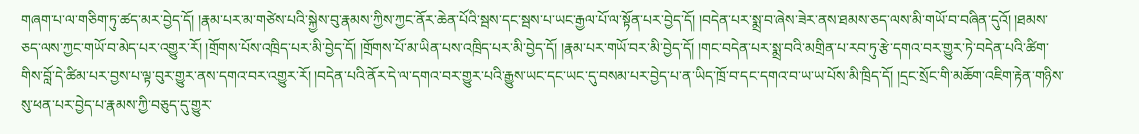གཞག་པ་ལ་གཅིག་ཏུ་ཚད་མར་བྱེད་དོ། །རྣམ་པར་མ་གཙེས་པའི་སྐྱེས་བུ་རྣམས་ཀྱིས་ཀྱང་ནོར་ཆེན་པོའི་སྦས་དང་སྦས་པ་ཡང་རྒྱལ་པོ་ལ་སྟོན་པར་བྱེད་དོ། །བདེན་པར་སྨྲ་བ་ཞེས་ཟེར་ནས་ཐམས་ཅད་ལས་མི་གཡོ་བ་བཞིན་དུའོ། །ཐམས་ཅད་ལས་ཀྱང་གཡོ་བ་མེད་པར་འགྱུར་རོ། །གྲོགས་པོས་འཁྲིད་པར་མི་བྱེད་དོ། །གྲོགས་པོ་མ་ཡིན་པས་འཁྲིད་པར་མི་བྱེད་དོ། །རྣམ་པར་གཡོ་བར་མི་བྱེད་དོ། །གང་བདེན་པར་སྨྲ་བའི་མགྲིན་པ་རབ་ཏུ་རྩེ་དགའ་བར་གྱུར་ཏེ་བདེན་པའི་ཚིག་གིས་བློ་དེ་ཚིམ་པར་བྱས་པ་ལྟ་བུར་གྱུར་ནས་དགའ་བར་འགྱུར་རོ། །བདེན་པའི་ནོར་དེ་ལ་དགའ་བར་གྱུར་པའི་རྒྱུས་ཡང་དང་ཡང་དུ་བསམ་པར་བྱེད་པ་ན་ཡིད་ཁྲོ་བ་དང་དགའ་བ་ཡ་ཡ་པོས་མི་ཁྲིད་དོ། །དྲང་སྲོང་གི་མཆོག་འཇིག་རྟེན་གཉིས་སུ་ཕན་པར་བྱེད་པ་རྣམས་ཀྱི་བཅུད་དུ་གྱུར་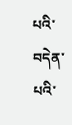པའི་བདེན་པའི་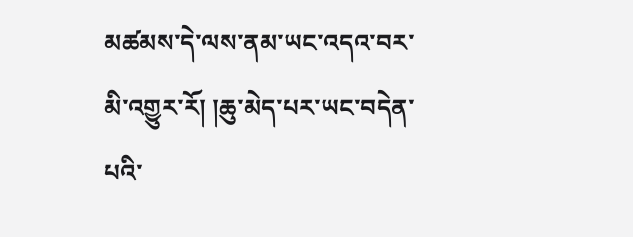མཚམས་དེ་ལས་ནམ་ཡང་འདའ་བར་མི་འགྱུར་རོ། །ཆུ་མེད་པར་ཡང་བདེན་པའི་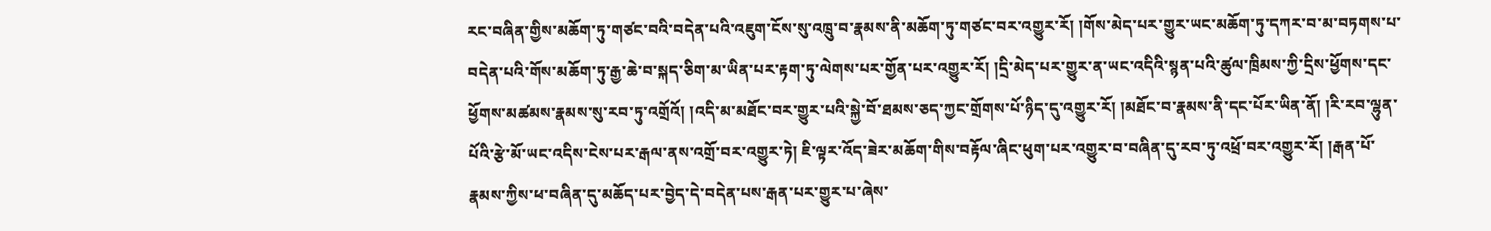རང་བཞིན་གྱིས་མཆོག་ཏུ་གཙང་བའི་བདེན་པའི་འཇུག་ངོས་སུ་འཁྲུ་བ་རྣམས་ནི་མཆོག་ཏུ་གཙང་བར་འགྱུར་རོ། །གོས་མེད་པར་གྱུར་ཡང་མཆོག་ཏུ་དཀར་བ་མ་བཏགས་པ་བདེན་པའི་གོས་མཆོག་ཏུ་རྒྱ་ཆེ་བ་སྐད་ཅིག་མ་ཡིན་པར་རྟག་ཏུ་ལེགས་པར་གྱོན་པར་འགྱུར་རོ། །དྲི་མེད་པར་གྱུར་ན་ཡང་འདིའི་སྙན་པའི་ཚུལ་ཁྲིམས་ཀྱི་དྲིས་ཕྱོགས་དང་ཕྱོགས་མཚམས་རྣམས་སུ་རབ་ཏུ་འགྲོའོ། །འདི་མ་མཐོང་བར་གྱུར་པའི་སྐྱེ་བོ་ཐམས་ཅད་ཀྱང་གྲོགས་པོ་ཉིད་དུ་འགྱུར་རོ། །མཐོང་བ་རྣམས་ནི་དང་པོར་ཡིན་ནོ། །རི་རབ་ལྷུན་པོའི་རྩེ་མོ་ཡང་འདིས་ངེས་པར་རྒལ་ནས་འགྲོ་བར་འགྱུར་ཏེ། ཇི་ལྟར་འོད་ཟེར་མཆོག་གིས་བརྟོལ་ཞིང་ཕུག་པར་འགྱུར་བ་བཞིན་དུ་རབ་ཏུ་འཕྲོ་བར་འགྱུར་རོ། །རྒན་པོ་རྣམས་ཀྱིས་ཕ་བཞིན་དུ་མཆོད་པར་བྱེད་དེ་བདེན་པས་རྒན་པར་གྱུར་པ་ཞེས་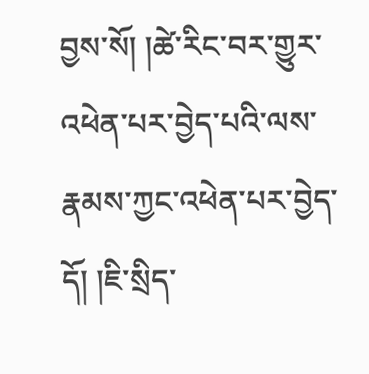བྱས་སོ། །ཚེ་རིང་བར་གྱུར་འཕེན་པར་བྱེད་པའི་ལས་རྣམས་ཀྱང་འཕེན་པར་བྱེད་དོ། །ཇི་སྲིད་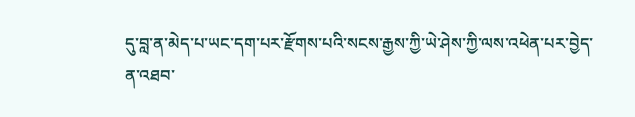དུ་བླ་ན་མེད་པ་ཡང་དག་པར་རྫོགས་པའི་སངས་རྒྱས་ཀྱི་ཡེ་ཤེས་ཀྱི་ལས་འཕེན་པར་བྱེད་ན་འཐབ་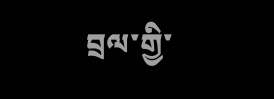བྲལ་གྱི་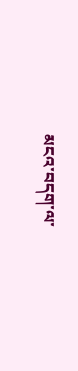མངའ་བདག་ལ་